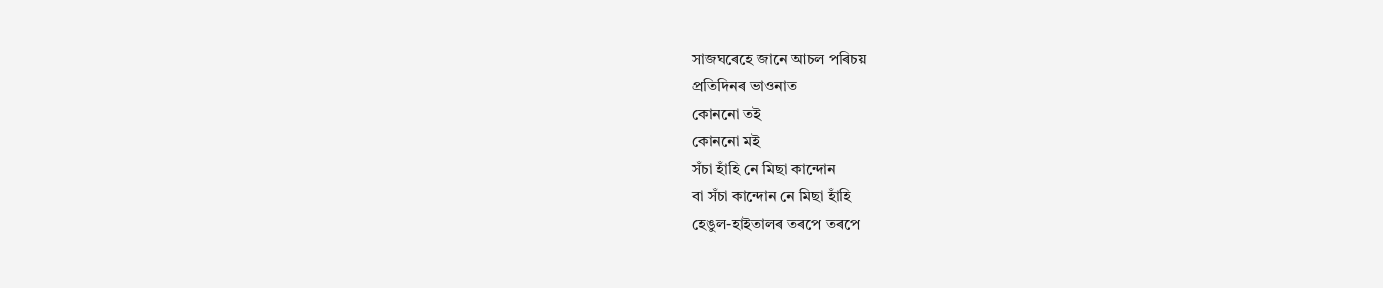সাজঘৰেহে জানে আচল পৰিচয়
প্রতিদিনৰ ভাওনাত
কোননো তই
কোননো মই
সঁচা হাঁহি নে মিছা কান্দোন
বা সঁচা কান্দোন নে মিছা হাঁহি
হেঙুল-হাইতালৰ তৰপে তৰপে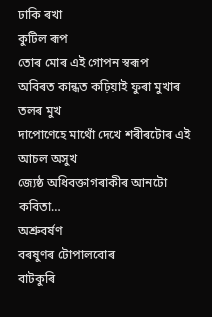ঢাকি ৰখা
কুটিল ৰূপ
তোৰ মোৰ এই গোপন স্বৰূপ
অবিৰত কান্ধত কঢ়িয়াই ফুৰা মুখাৰ তলৰ মুখ
দাপোণেহে মাথোঁ দেখে শৰীৰটোৰ এই আচল অসুখ
জ্যেষ্ঠ অধিবক্তাগৰাকীৰ আনটো কবিতা…
অশ্রুবর্ষণ
বৰষুণৰ টোপালবোৰ
বাটকুৰি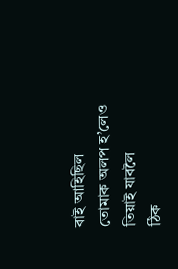বাই আহিছিল
তোমাক অলপ হ’লেও তিয়াই যাবলৈ
ঠিক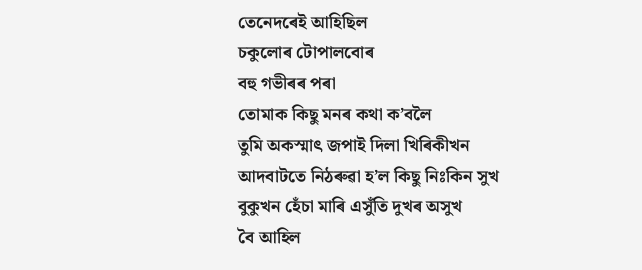তেনেদৰেই আহিছিল
চকুলোৰ টোপালবোৰ
বহু গভীৰৰ পৰা
তোমাক কিছু মনৰ কথা ক’বলৈ
তুমি অকস্মাৎ জপাই দিলা খিৰিকীখন
আদবাটতে নিঠৰুৱা হ’ল কিছু নিঃকিন সুখ
বুকুখন হেঁচা মাৰি এসুঁতি দুখৰ অসুখ
বৈ আহিল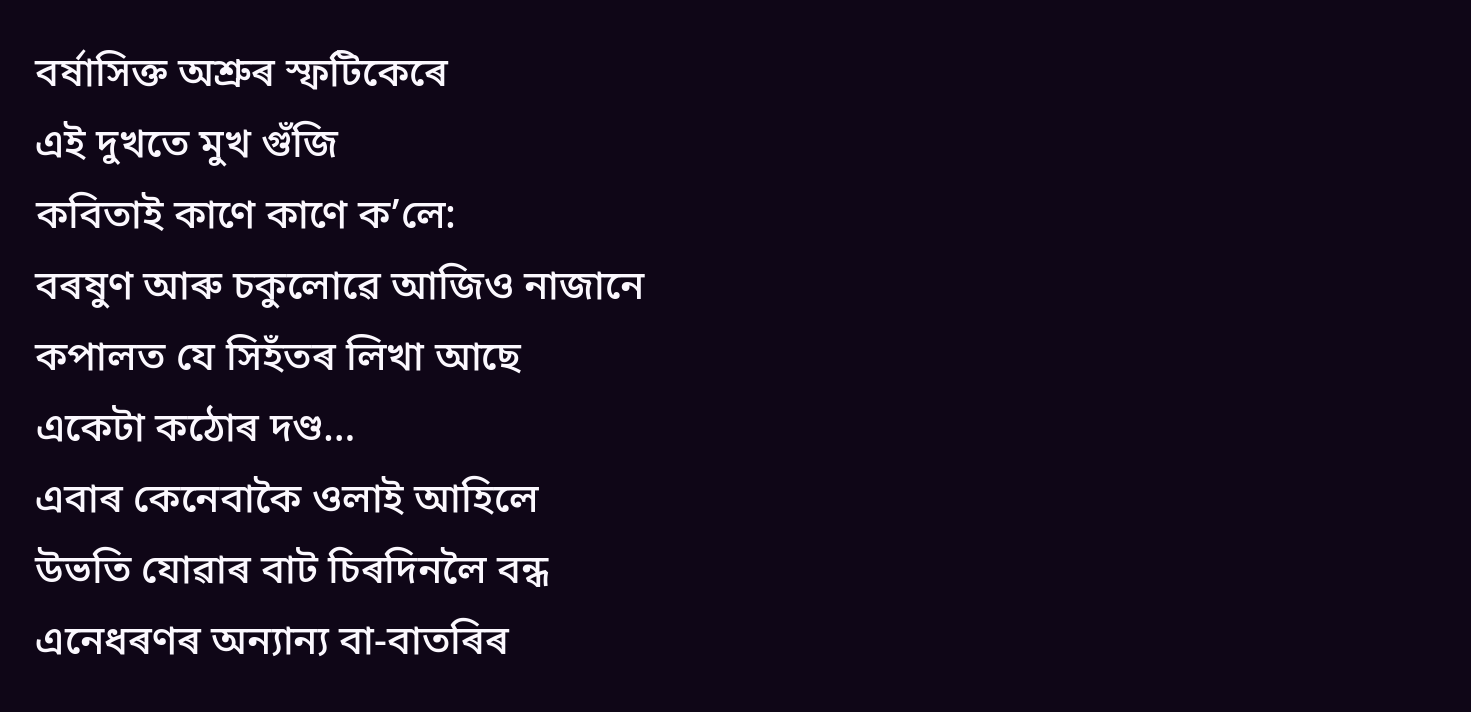বর্ষাসিক্ত অশ্রুৰ স্ফটিকেৰে
এই দুখতে মুখ গুঁজি
কবিতাই কাণে কাণে ক’লে:
বৰষুণ আৰু চকুলোৱে আজিও নাজানে
কপালত যে সিহঁতৰ লিখা আছে
একেটা কঠোৰ দণ্ড…
এবাৰ কেনেবাকৈ ওলাই আহিলে
উভতি যোৱাৰ বাট চিৰদিনলৈ বন্ধ
এনেধৰণৰ অন্যান্য বা-বাতৰিৰ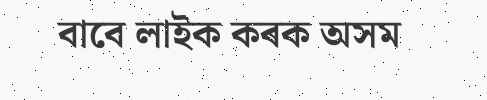বাবে লাইক কৰক অসম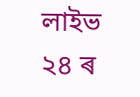লাইভ ২৪ ৰ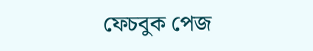ফেচবুক পেজ